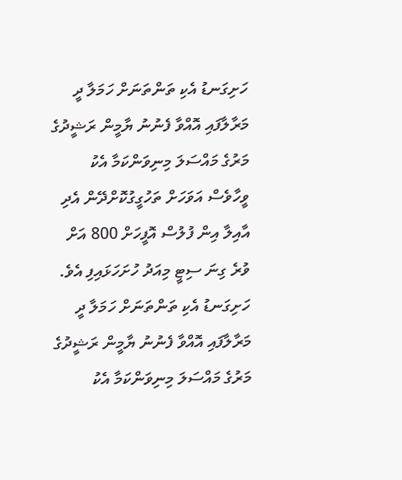ހަށިގަނޑު އެކި ތަންތަނަށް ހަމަލާ ދީ މަރާލާފައި އޮއްވާ ފެނުނު ޔާމީން ރަޝީދުގެ މަރުގެ މައްސަލަ މިނިވަންކަމާ އެކު ވީހާވެސް އަވަހަށް ތަހުގީގުކޮށްދޭން އެދި އާއިލާ އިން ފުލުސް އޮފީހަށް 800 އަށް ވުރެ ގިނަ ސިޓީ މިއަދު ހުށަހަޅައިފި އެވެ.
ހަށިގަނޑު އެކި ތަންތަނަށް ހަމަލާ ދީ މަރާލާފައި އޮއްވާ ފެނުނު ޔާމީން ރަޝީދުގެ މަރުގެ މައްސަލަ މިނިވަންކަމާ އެކު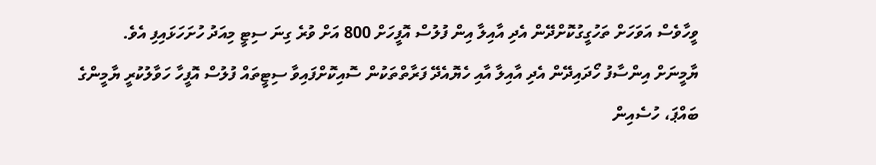ވީހާވެސް އަވަހަށް ތަހުގީގުކޮށްދޭން އެދި އާއިލާ އިން ފުލުސް އޮފީހަށް 800 އަށް ވުރެ ގިނަ ސިޓީ މިއަދު ހުށަހަޅައިފި އެވެ.
ޔާމީނަށް އިންސާފު ހޯދައިދޭން އެދި އާއިލާ އާއި ހެޔޮއެދޭ ފަރާތްތަކުން ސޮއިކޮށްފައިވާ ސިޓީތައް ފުލުސް އޮފީހާ ހަވާލުކުރީ ޔާމީންގެ ބައްޕަ، ހުސެއިން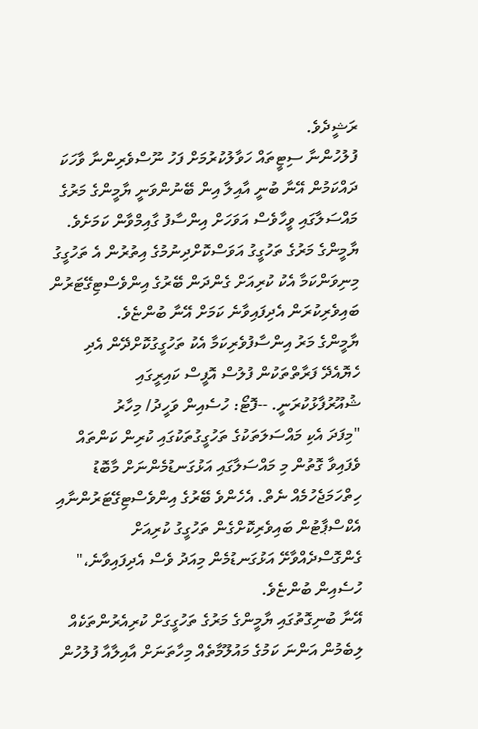ރަޝީދެވެ.
ފުލުހުންނާ ސިޓީތައް ހަވާލުކުރުމަށް ފަހު ނޫސްވެރިންނާ ވާހަކަ ދައްކަމުން އޭނާ ބުނީ އާއިލާ އިން ބޭނުންވަނީ ޔާމީންގެ މަރުގެ މައްސަލާގައި ވީހާވެސް އަވަހަށް އިންސާފު ގާއިމްވާން ކަމަށެވެ. ޔާމީންގެ މަރުގެ ތަހުގީގު އަވަސްކޮށްދިނުމުގެ އިތުރުން އެ ތަހުގީގު މިނިވަންކަމާ އެކު ކުރިއަށް ގެންދަން ބޭރުގެ އިންވެސްޓިގޭޓަރުން ބައިވެރިކުރަން އެދިފައިވާނެ ކަމަށް އޭނާ ބުންޏެވެ.
ޔާމީންގެ މަރު އިންސާފުވެރިކަމާ އެކު ތަހުގީގުކޮށްދޭން އެދި ހެޔޮއެދޭ ފަރާތްތަކުން ފުލުސް އޮފީސް ކައިރީގައި ޝުއޫރުފާޅުކުރަނީ. --ފޮޓޯ: ހުސެއިން ވަހީދު/ މިހާރު
"މިފަދަ އެކި މައްސަލަތަކުގެ ތަހުގީގުތަކުގައި ކުރިން ކަންތައް ވެފައިވާ ގޮތުން މި މައްސަލާގައި އަޅުގަނޑުމެންނަށް މާބޮޑު ހިތްހަމަޖެހުމެއް ނެތް. އެހެންވެ ބޭރުގެ އިންވެސްޓިގޭޓަރުންނާއި އެކްސްޕާޓުން ބައިވެރިކޮށްގެން ތަހުގީގު ކުރިއަށް ގެންގޮސްދެއްވާށޭ އަޅުގަނޑުމެން މިއަދު ވެސް އެދިފައިވާނެ،" ހުސެއިން ބުންޏެވެ.
އޭނާ ބުނިގޮތުގައި ޔާމީންގެ މަރުގެ ތަހުގީގަށް ކުރިއެރުންތަކެއް ލިބެމުން އަންނަ ކަމުގެ މައުލޫމާތެއް މިހާތަނަށް އާއިލާއާ ފުލުހުން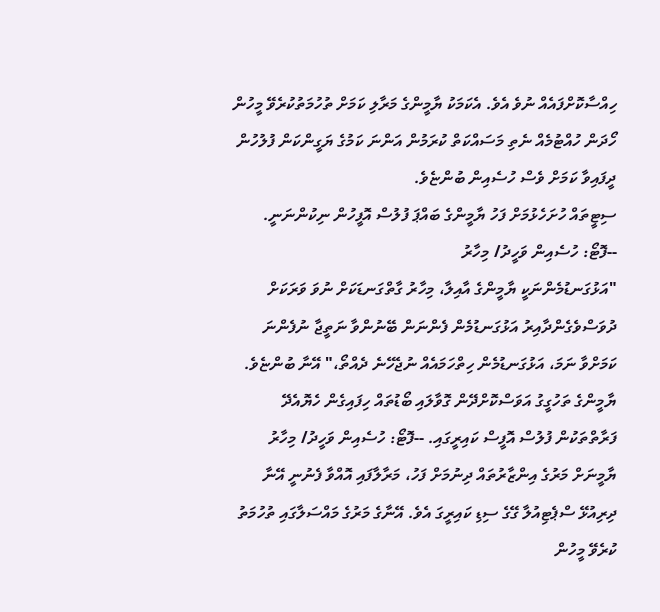ހިއްސާކޮށްފައެއް ނުވެ އެވެ. އެކަމަކު ޔާމީންގެ މަރާލި ކަމަށް ތުހުމަތުކުރެވޭ މީހުން ހޯދަން ހުއްޓުމެއް ނެތި މަސައްކަތް ކުރަމުން އަންނަ ކަމުގެ ޔަގީންކަން ފުލުހުން ދީފައިވާ ކަމަށް ވެސް ހުސެއިން ބުންޏެވެ.
ސިޓީތައް ހުށަހެޅުމަށް ފަހު ޔާމީންގެ ބައްޕަ ފުލުސް އޮފީހުން ނިކުންނަނީ. --ފޮޓޯ: ހުސެއިން ވަހީދު/ މިހާރު
"އަޅުގަނޑުމެންނަކީ ޔާމީންގެ އާއިލާ، މިހާރު ގާތްގަނޑަކަށް ނުވަ ވަރަކަށް ދުވަސްވެގެންދާއިރު އަޅުގަނޑުމެން ފެންނަން ބޭނުންވާ ނަތީޖާ ނުފެންނަ ކަމަށްވާ ނަމަ، އަޅުގަނޑުމެން ހިތްހަމައެއް ނުޖެހޭނެ ދެއްތޯ،" އޭނާ ބުންޏެވެ.
ޔާމީންގެ ތަހުގީގު އަވަސްކޮށްދޭން ގޮވާލައި ބޯޑުތައް ހިފައިގެން ހެޔޮއެދޭ ފަރާތްތަކުން ފުލުސް އޮފީސް ކައިރީގައި. --ފޮޓޯ: ހުސެއިން ވަހީދު/ މިހާރު
ޔާމީނަށް މަރުގެ އިންޒާރުތައް ދިނުމަށް ފަހު، މަރާލާފައި އޮއްވާ ފެނުނީ އޭނާ ދިރިއުޅޭ ސްޕެޓިއުލާ ގޭގެ ސިޑި ކައިރީގަ އެވެ. އޭނާގެ މަރުގެ މައްސަލާގައި ތުހުމަތު ކުރެވޭ މީހުން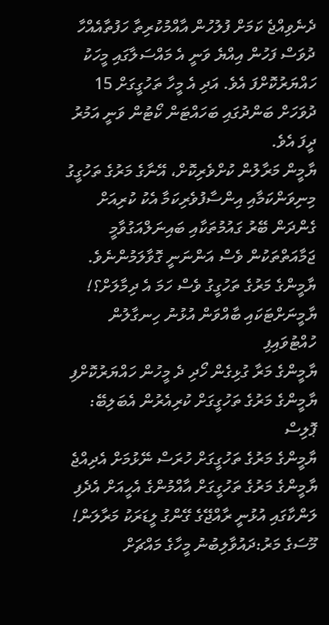ދެނެވިއްޖެ ކަމަށް ފުލުހުން އާއްމުކުރިތާ ހަފުތާއެއްހާ ދުވަސް ފަހުން އިއްޔެ ވަނީ އެ މައްސަލާގައި މީހަކު ހައްޔަރުކޮށްފަ އެވެ. އަދި އެ މީހާ ތަހުގީގަށް 15 ދުވަހަށް ބަންދުގައި ބަހައްޓަން ކޯޓުން ވަނީ އަމުރު ދީފަ އެވެ.
ޔާމީން މަރާލުން ކުށްވެރިކޮށް، އޭނާގެ މަރުގެ ތަހުގީގު މިނިވަންކަމާއި އިންސާފުވެރިކަމާ އެކު ކުރިއަށް ގެންދަން ބޭރު ގައުމުތަކާއި ބައިނަލްއަގުވާމީ ޖަމާއަތްތަކުން ވެސް އަންނަނީ ގޮވާލަމުންނެވެ.
ޔާމީންގެ މަރުގެ ތަހުގީގު ވެސް ހަމަ އެ ދިމާލަށް؟!
ޔާމީނަށްޓަކައި ބާއްވަން އުޅުނު ހިނގާލުން ހުއްޓުވައިފި
ޔާމީންގެ މަރާ ގުޅިގެން ހޯދި ދެ މީހުން ހައްޔަރުކޮށްފި
ޔާމީންގެ މަރުގެ ތަހުގީގަށް ކުރިއެރުން އެބަލިބޭ: ޕޮލިސް
ޔާމީންގެ މަރުގެ ތަހުގީގަށް ހުރަސް ނޭޅުމަށް އެދިއްޖެ
ޔާމީންގެ މަރުގެ ތަހުގީގަށް އާއްމުންގެ އެހީއަށް އެދެފި
ލަންކާގައި އުޅުނީ ރާއްޖޭގެ ގޭންގު ލީޑަރަކު މަރާލަން!
މޫސަގެ މަރު:ދައުވާލިބުނު މީހާގެ މައްޗަށް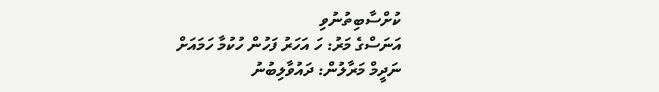ކުށްސާބިތުނުވި
އަނަސްގެ މަރު: ހަ އަހަރު ފަހުން ހުކުމާ ހަމައަށް
ނަދީމް މަރާލުން: ދައުވާލިބުނު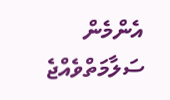އެންމެން ސަލާމަތްވެއްޖެ